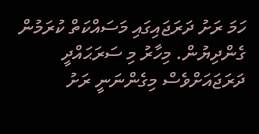ހަމަ ރަށު ދަރަޖައިގައި މަސައްކަތް ކުރަމުން ގެންދިޔުން. މިހާރު މި ސަރަޙައްދީ ދަރަޖައަށްވެސް މިގެންނަނީ ރަށު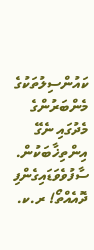ކައުންސިލުތަކުގެ މެންބަރުންގެ މެދުގައި ނެގޭ އިންތިޚާބަކުން. ސާފުވެވަޑައިގެންފި ދޮއެއްތޯ! ރ.ކ.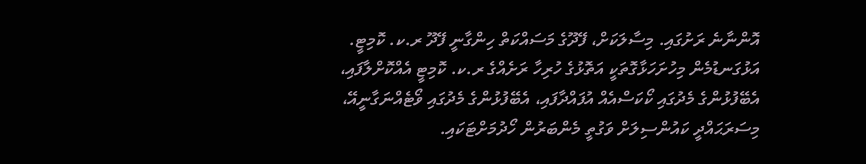އޮންނާނެ ރަށުގައި. މިސާލަކަށް، ފޭދޫގެ މަސައްކަތް ހިންގާނީ ފޭދޫ ރ.ކ. ކޮމިޓީ. އަޅުގަނޑުމެން މިހުށަހަޅާގޮތަކީ އަތޮޅުގެ ހުރިހާ ރަށެއްގެ ރ.ކ. ކޮމިޓީ އެއްކޮށްލާފައި، އެބޭފުޅުންގެ މެދުގައި ކޯކަސްއެއް އުފައްދާފައި، އެބޭފުޅުންގެ މެދުގައި ވޯޓެއްނަގާނީއޭ، މިސަރަޙައްދީ ކައުންސިލަށް ވަގުތީ މެންބަރުން ހޯދުމަށްޓަކައި.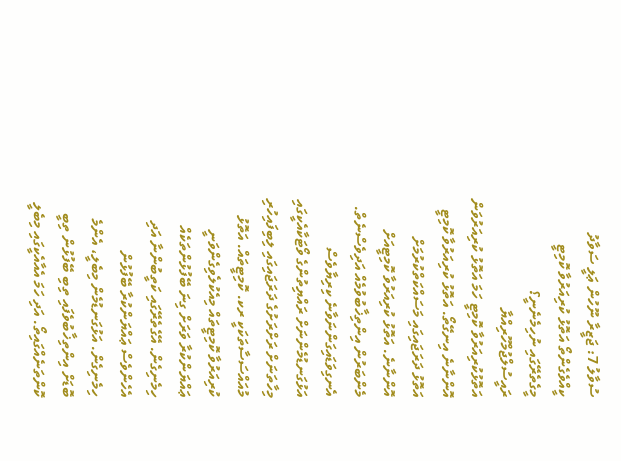ސުވާލު 7: ޖަޒީރާ ނޫހުން ޢަލީ ސަވާދު
ކީއްވެގެންތޯ އަތޮޅު ކުރިއަރުވާ ކޮމިޓީ މީގެތެރޭގައި ނުހިމެނެނީ؟
ރައީސުލްޖުމްހޫރިއްޔާ
އަތޮޅުކުރިއަރުވާ ކޮމިޓީ ހަމަ އަތޮޅު ކުރިއަރުވަން އޮންނާނެ އިނގޭތޯ. އަތޮޅު ކުރިއަރުވާ ކޮމިޓީ އަތޮޅު ދަރަޖައިގައި މަސައްކަތްކުރުމަށް އޮންނާނެ. އަތޮޅު ކުރިއަރުވާ ކޮމިޓީއަށް މެންބަރުން އިންތިޚާބުވުމެއް އަދިވެސްނެތް. އެނގިވަޑައިގަންނަވާނެ ކިރިޔާވެސް އަޅުގަނޑުމެންނަށް ރައްޔިތުންގެ ވޯޓަކާއެކީގައި މިހާތަނަށް ރަށްރަށުގެ ދަރަޖައިގައި ލިބިފައިހުރި މުއައްސަސާތަކަކީ ރކ. ކޮމިޓީތައް. އަތޮޅު ކުރިއަރުވާ ކޮމިޓީތައް މިއެކުލެވިގެންވަނީ ޢައްޔަންކުރާ ވަރަށް ގިނަ ބޭފުޅުންތަކެއް ހިމެނިގެން. އޭގެތެރޭގައި ކަތީބުންނާ އަދި އެހެންވެސް ޢައްޔަންކުރާ ބޭފުޅުން ހިމެނިގެން. އަޅުގަނޑުމެން މިބެލީ، އެންމެ ބޮޑަށް އިންތިޚާބުވެފައި ތިބި ބޭފުޅުން ތިބީ ކޮންތަނެއްގައިތޯ. އަދި ހަމަ އެއާއެކީގައި މިބެލީ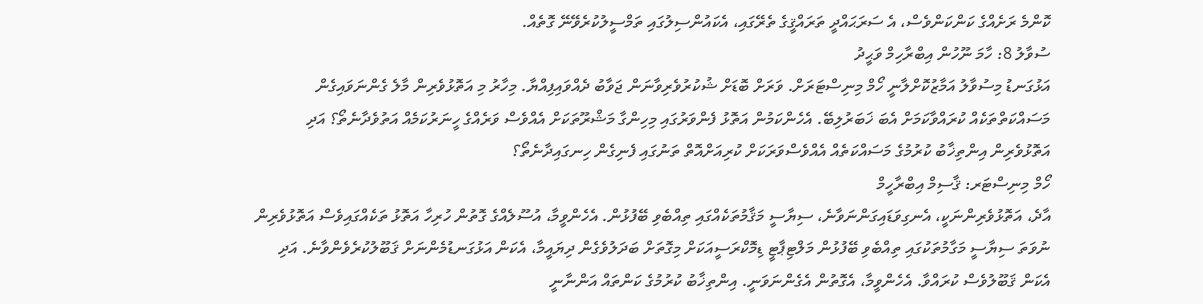ކޮންމެ ރަށެއްގެ ކަންކަންވެސް، އެ ސަރަޙައްދީ ތަރައްޤީގެ ތެރޭގައި، އެކައުންސިލުގައި ތަމްސީލުކުރެވޭނޭ ގޮތެއް.
ސުވާލު 8: ހާމަ ނޫހުން އިބްރާހިމް ވަޙީދު
އަޅުގަނޑު މިސުވާލު އަމާޒުކޮށްލާނީ ހޯމް މިނިސްޓަރަށް. ވަރަށް ބޮޑަށް ޝުކުރުވެރިވާނަން ޖަވާބު ދެއްވައިފިއްޔާ. މިހާރު މި އަތޮޅުވެރިން މާލެ ގެންނަވައިގެން މަސައްކަތްތަކެއް ކުރައްވާކަމަށް އެބަ ޚަބަރުލިބޭ. އެހެންކަމުން އަތޮޅު ފެންވަރުގައި މިހިންގާ މަޝްރޫތަކަށް އެއްވެސް ވަރެއްގެ ހީނަރުކަމެއް އަތުވެދާނެތޯ؟ އަދި އަތޮޅުވެރިން އިންތިޚާބު ކުރުމުގެ މަސައްކަތެއް އެއްވެސްވަރަކަށް ކުރިއަށްއޮތް ތަނުގައި ފެނިގެން ހިނގައިދާނެތޯ؟
ހޯމް މިނިސްޓަރ: ޤާސިމް އިބްރާހީމް
އާދެ، އަތޮޅުވެރިންނަކީ، އެނގިވަޑައިގަންނަވާނެ، ސިޔާސީ މަޤާމުތަކެއްގައި ތިއްބެވި ބޭފުޅުން. އެހެންވީމާ، އުސޫލެއްގެ ގޮތުން ހުރިހާ އަތޮޅު ތަކެއްގައިވެސް އަތޮޅުވެރިން ނުވަތަ ސިޔާސީ މަގާމުތަކުގައި ތިއްބެވި ބޭފުޅުން މަލްޓިޕާޓީ ޑިމޮކްރަސީއަކަށް މިގޮތަށް ބަދަލުވެގެން ދިޔައީމާ، އެކަން އަޅުގަނޑުމެންނަށް ޤަބޫލުކުރެވެންވާނެ. އަދި އެކަން ޤަބޫލުވެސް ކުރައްވާ. އެހެންވީމާ، އެގޮތުން އެގެންނަވަނީ. އިންތިޚާބު ކުރުމުގެ ކަންތައް އަންނާނީ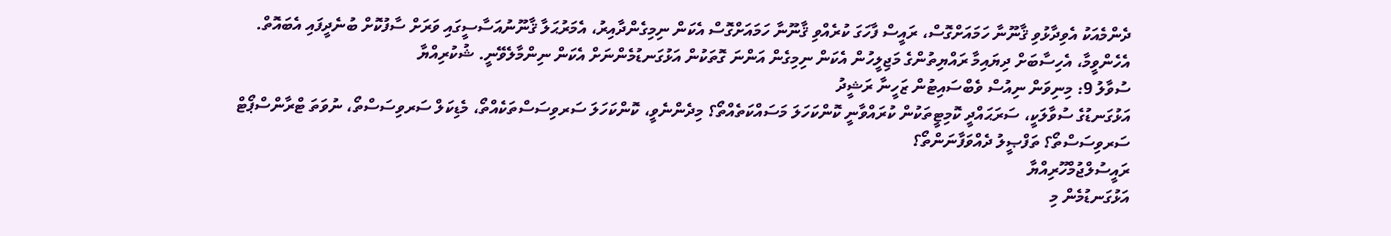ދެންމެއަކު އެވިދާޅުވި ޤާނޫނާ ހަމައަށްގޮސް، ރައީސް ފާހަގަ ކުރެއްވި ޤާނޫނާ ހަމައަށްގޮސް އެކަން ނިމިގެންދާއިރު، އެމަރުޙަލާ ޤާނޫނުއަސާސީގައި ވަރަށް ސާފުކޮށް ބުނެދީފައި އެބައޮތް. އެހެންވީމާ، އެހިސާބަށް ދިޔައިމާ ރައްޔިތުންގެ މަޖިލީހުން އެކަން ނިމިގެން އަންނަ ގޮތަކުން އަޅުގަނޑުމެންނަށް އެކަން ނިންމާލެވޭނީ. ޝުކުރިއްޔާ
ސުވާލު 9: މިނިވަން ނިއުސް ވެބްސައިޓުން ޒަހީނާ ރަޝީދު
އަޅުގަނޑުގެ ސުވާލަކީ، ސަރަޙައްދީ ކޮމިޓީތަކުން ކުރައްވާނީ ކޮންކަހަލަ މަސައްކަތެއްތޯ؟ މިދެންނެވީ، ކޮންކަހަލަ ސަރވިސަސްތަކެއްތޯ، މެޑިކަލް ސަރވިސަސްތޯ، ނުވަތަ ޓްރާންސްޕޯޓް ސަރވިސަސްތޯ؟ ތަފްޞީލު ދެއްވަފާނަންތޯ؟
ރައީސުލްޖުމްހޫރިއްޔާ
އަޅުގަނޑުމެން މި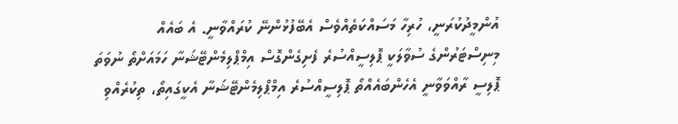އުންމީދުކުރަނީ، ހުރިހާ މަސައްކަތެއްވެސް އެބޭފުޅުންނޭ ކުރައްވާނީ. އެ ބައެއް މިނިސްޓަރުންގެ ސުވާލަކީ ޕޮލިސީއްސުރެ ފެށިގެންގޮސް އިމްޕްލިމެންޓޭޝަނާ ހަމައަށްތޯ ނުވަތަ ޕޮލިސީ ރާއްވަވާނީ އެހެންބައެއްތޯ ޕޮލިސީއްސުރެ އިމްޕްލިމެންޓޭޝަނާ އެކީގައިތޯ، ތިކުރެއްވި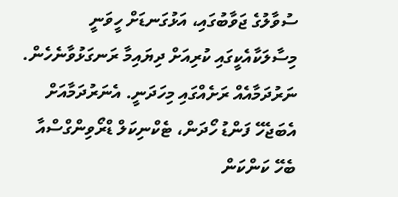ސުވާލުގެ ޖަވާބުގައި، އަޅުގަނޑަށް ހީވަނީ މިސާލަކާއެކީގައި ކުރިއަށް ދިޔައިމާ ރަނގަޅުވާނެހެން. ނަރުދަމާއެއް ރަށެއްގައި މިހަދަނީ. އެނަރުދަމާއަށް އެބަޖެހޭ ފަންޑު ހޯދަން، ޓެކްނިކަލް ޑްރޯވިންގްސްއާ ބެހޭ ކަންކަން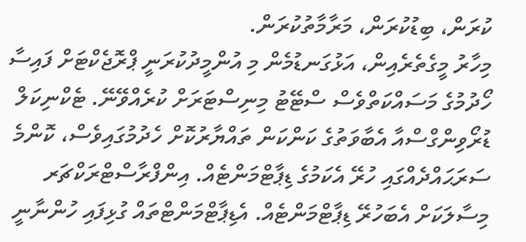ކުރަން، ބިޑުކުރަން، މަރާމާތުކުރަން.
މިހާރު މީގެތެރެއިން، އަޅުގަނޑުމެން މި އުންމީދުކުރަނީ ޕްރޮޖެކްޓަށް ފައިސާ ހޯދުމުގެ މަސައްކަތްވެސް ސްޓޭޓު މިނިސްޓަރަށް ކުރެއްވޭނޭ. ޓެކްނިކަލް ޑުރޯވިންގްސްއާ އެބާވަތުގެ ކަންކަން ތައްޔާރުކޮށް ހެދުމުގައިވެސް، ކޮންމެ ސަރަޙައްދެއްގައި ހުރޭ އެކަމުގެ ޑިޕާޓްމަންޓެއް. އިންފްރާސްޓްރަކްޗަރ މިސާލަކަށް އެބަހުރޭ ޑިޕާޓްމަންޓެއް. އެޑިޕާޓްމަންޓްތައް ގުޅިފައި ހުންނާނީ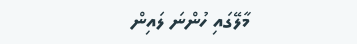މާލޭގައި ހުންނަ ލައިން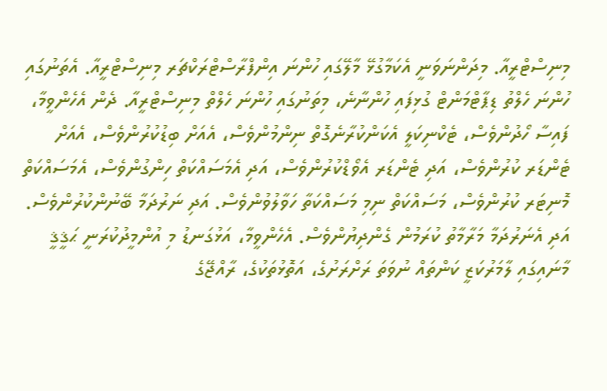މިނިސްޓްރީއާ. މިދަންނަވަނީ އެކަމާގުޅޭ މާލޭގައި ހުންނަ އިންފްރާސްޓްރަކްޗަރ މިނިސްޓްރީއާ. އެތަނުގައި ހުންނަ ހެލްތު ޑިޕާޓްމަންޓް ގުޅިފައި ހުންނާނެ، މިތަނުގައި ހުންނަ ހެލްތް މިނިސްޓްރީއާ. ދެން އެހެންވީމާ، ފައިސާ ހޯދުންވެސް، ޓެކްނިކަލީ އެކަންކުރާނެގޮތް ނިންމުންވެސް، އެއަށް ބިޑުކުރުންވެސް، އެއަށް ޓެންޑަރ ކުރުންވެސް، އަދި ޓެންޑަރ އެވޯޑްކުރުންވެސް، އަދި އެމަސައްކަތް ހިންގުންވެސް، އެމަސައްކަތް މޮނިޓަރ ކުރުންވެސް، މަސައްކަތް ނިމި މަސައްކަތާ ހަވާލުވުންވެސް. އަދި ނަރުދަމާ ބޭނުންކުރުންވެސް. އަދި އެނަރުދަމާ މަރާމާތު ކުރަމުން ގެންދިޔުންވެސް. އެހެންވީމާ، އަޅުގަނޑު މި އުންމީދުކުރަނީ ޙަޤީޤީ މާނައިގައި ލާމަރުކަޒީ ކަންތައް ނުވަތަ ރަށްރަށުގެ، އަތޮޅުތަކުގެ، ރާއްޖޭގެ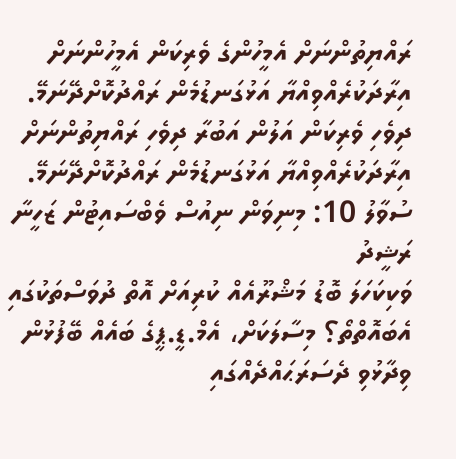ރައްޔިތުންނަށް އެމީހުންގެ ވެރިކަން އެމީހުންނަށް އިރާދަކުރެއްވިއްޔާ އަޅުގަނޑުމެން ރައްދުކޮށްދޭނަމޭ. ދިވެހި ވެރިކަން އަލުން އަބުރާ ދިވެހި ރައްޔިތުންނަށް އިރާދަކުރެއްވިއްޔާ އަޅުގަނޑުމެން ރައްދުކޮށްދޭނަމޭ.
ސުވާލު 10: މިނިވަން ނިއުސް ވެބްސައިޓުން ޒަހީނާ ރަޝީދު
ވަކިކަހަލަ ބޮޑު މަޝްރޫއެއް ކުރިއަށް އޮތް ދުވަސްތަކުގައި އެބައޮތްތޯ؟ މިސާލަކަށް، އެމް.ޑީ.ޕީގެ ބައެއް ބޭފުޅުން ވިދާޅުވި ދެސަރަޙައްދެއްގައި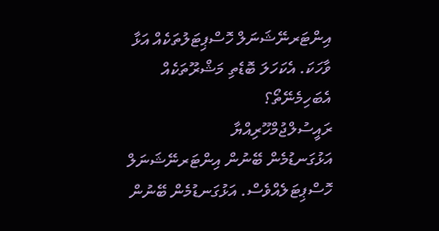އިންޓަރނޭޝަނަލް ހޮސްޕިޓަލުތަކެއް އަޅާ ވާހަކަ. އެކަހަލަ ބޮޑެތި މަޝްރޫތަކެއް އެބަހިމެނޭތޯ؟
ރައީސުލްޖުމްހޫރިއްޔާ
އަޅުގަނޑުމެން ބޭނުން އިންޓަރނޭޝަނަލް ހޮސްޕިޓަލެއްވެސް. އަޅުގަނޑުމެން ބޭނުން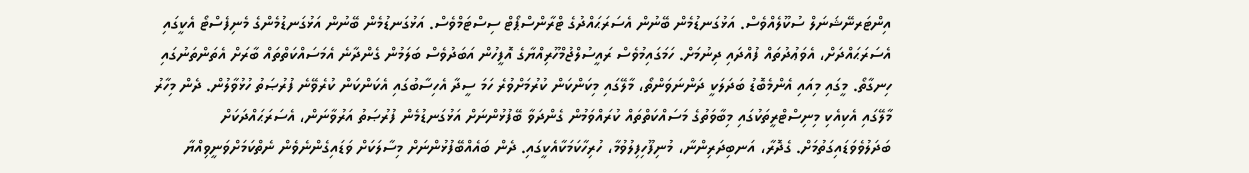އިންޓަރނޭޝަނަލް ސުކޫލެއްވެސް. އަޅުގަނޑުމެން ބޭނުން އެސަރަޙައްދުގެ ޓްރާންސްޕޯޓް ސިސްޓަމްވެސް. އަޅުގަނޑުމެން ބޭނުން އަޅުގަނޑުމެންގެ މެނިފެސްޓޯ އެކީގައި އެސަރަޙައްދަށް، އެވަޢުދުތައް ފުއްދައި ދިނުމަށް. ހަމަގައިމުވެސް ރައީސުލްޖުމްހޫރިއްޔާގެ އޮފީހުން އަބަދުވެސް ބަލަމުން ގެންދާނެ އެމަސައްކަތްތައް ބާރަށް އެތަންތަނުގައި ހިނގާތޯ. މީގައި މިއައި އެންމެބޮޑު ބަދަލަކީ ދަންނަވަންތޯ، މާލޭގައި މިކަންކަން ކުރުމަށްވުރެ ހަމަ ސީދާ އެހިސާބުގައި އެކަންކަން ކުރެވޭނެ ފުރުޞަތު ހުޅުވާލުން. ދެން މިހާރު މާލޭގައި އެކިއެކި މިނިސްޓްރީތަކުގައި މިބާވަތުގެ މަސައްކަތްތައް ކުރައްވަމުން ގެންދަވާ ބޭފުޅުންނަށް އަޅުގަނޑުމެން ފުރުޞަތު އަރުވާނަން، އެސަރަޙައްދަކަށް ބަދަލުވެވަޑައިގަތުމަށް. ގެދޮރާ، އަނބިދަރިންނާ، މުނިފޫހިފިލުވުމާ، ހުރިހާކަމަކާއެކީގައި. ދެން ބައެއްބޭފުޅުންނަށް މިސާލަކަށް ވަޑައިގެންނެވެން ނެތްކަމަށްވަނީވިއްޔާ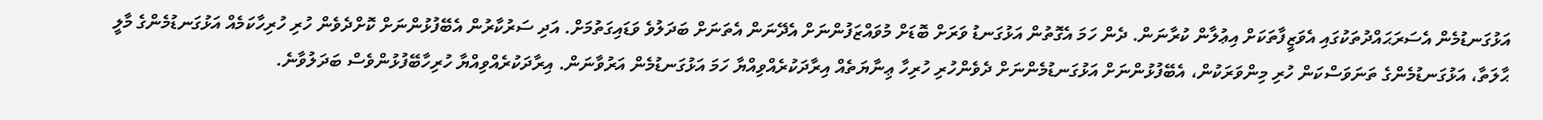އަޅުގަނޑުމެން އެސަރަޙައްދުތަކުގައި އެވަޒީފާތަކަށް އިޢުލާން ކުރާނަން. ދެން ހަމަ އެގޮތުން އަޅުގަނޑު ވަރަށް ބޮޑަށް މުވައްޒަފުންނަށް އެދޭނަން އެތަނަށް ބަދަލުވެ ވަޑައިގަތުމަށް. އަދި ސަރުކާރުން އެބޭފުޅުންނަށް ކޮށްދެވެން ހުރި ހުރިހާކަމެއް އަޅުގަނޑުމެންގެ މާލީ ޙާލަތާ، އަޅުގަނޑުމެންގެ ތަނަވަސްކަން ހުރި މިންވަރަކުން، އެބޭފުޅުންނަށް އަޅުގަނޑުމެންނަށް ދެވެންހުރި ހުރިހާ ޢިނާޔަތެއް އިރާދަކުރެއްވިއްޔާ ހަމަ އަޅުގަނޑުމެން އަރުވާނަން. އިރާދަކުރެއްވިއްޔާ ހުރިހާބޭފުޅުންވެސް ބަދަލުވާނެ.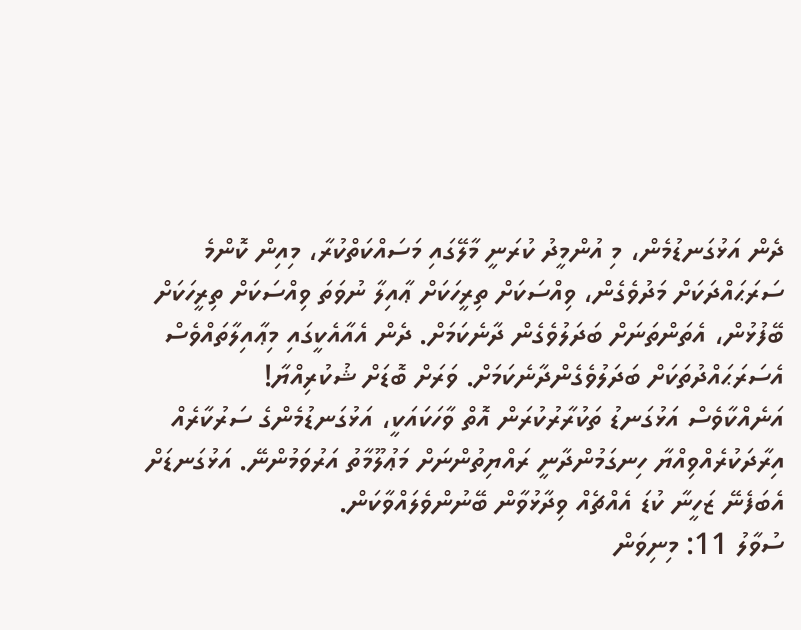ދެން އަޅުގަނޑުމެން، މި އުންމީދު ކުރަނީ މާލޭގައި މަސައްކަތްކުރާ، މިއިން ކޮންމެ ސަރަޙައްދަކަށް މަދުވެގެން، ވިއްސަކަށް ތިރީހަކަށް ޢާއިލާ ނުވަތަ ވިއްސަކަށް ތިރީހަކަށް ބޭފުޅުން، އެތަންތަނަށް ބަދަލުވެގެން ދާނެކަމަށް. ދެން އެއާއެކީގައި މިޢާއިލާތައްވެސް އެސަރަޙައްދުތަކަށް ބަދަލުވެގެންދާނެކަމަށް. ވަރަށް ބޮޑަށް ޝުކުރިއްޔާ!
އަނެއްކާވެސް އަޅުގަނޑު ތަކުރާރުކުރަން އޮތް ވާހަކައަކީ، އަޅުގަނޑުމެންގެ ސަރުކާރެއް އިރާދަކުރެއްވިއްޔާ ހިނގަމުންދާނީ ރައްޔިތުންނަށް މަޢުލޫމާތު އަރުވަމުންނޭ. އަޅުގަނޑަށް އެބަފެނޭ ޒަހީނާ ކުޑަ އެއްޗެއް ވިދާޅުވާން ބޭނުންވެލައްވާކަން.
ސުވާލު 11: މިނިވަން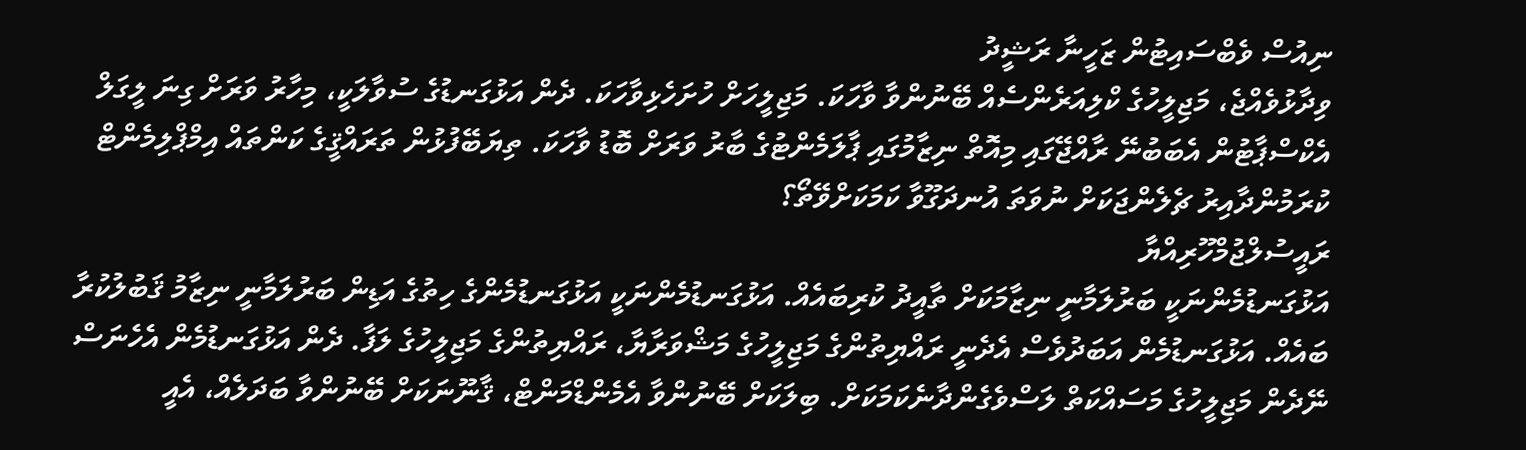ނިއުސް ވެބްސައިޓުން ޒަހީނާ ރަޝީދު
ވިދާޅުވެއްޖެ، މަޖިލީހުގެ ކްލިއަރެންސެއް ބޭނުންވާ ވާހަކަ. މަޖިލީހަށް ހުށަހެޅިވާހަކަ. ދެން އަޅުގަނޑުގެ ސުވާލަކީ، މިހާރު ވަރަށް ގިނަ ލީގަލް އެކްސްޕާޓުން އެބަބުނޭ ރާއްޖޭގައި މިއޮތް ނިޒާމުގައި ޕާލަމެންޓުގެ ބާރު ވަރަށް ބޮޑު ވާހަކަ. ތިޔަބޭފުޅުން ތަރައްޤީގެ ކަންތައް އިމްޕްލިމެންޓް ކުރަމުންދާއިރު ޗެލެންޖަކަށް ނުވަތަ އުނދަގޫވާ ކަމަކަށްވޭތޯ؟
ރައީސުލްޖުމްހޫރިއްޔާ
އަޅުގަނޑުމެންނަކީ ބަރުލަމާނީ ނިޒާމަކަށް ތާއީދު ކުރިބައެއް. އަޅުގަނޑުމެންނަކީ އަޅުގަނޑުމެންގެ ހިތުގެ އަޑިން ބަރުލަމާނީ ނިޒާމު ޤަބުލުކުރާ ބައެއް. އަޅުގަނޑުމެން އަބަދުވެސް އެދެނީ ރައްޔިތުންގެ މަޖިލީހުގެ މަޝްވަރާޔާ، ރައްޔިތުންގެ މަޖިލީހުގެ ލަފާ. ދެން އަޅުގަނޑުމެން އެހެނަސް ނޭދެން މަޖިލީހުގެ މަސައްކަތް ލަސްވެގެންދާނެކަމަކަށް. ބިލަކަށް ބޭނުންވާ އެމެންޑްމަންޓް، ޤާނޫނަކަށް ބޭނުންވާ ބަދަލެއް، އެއީ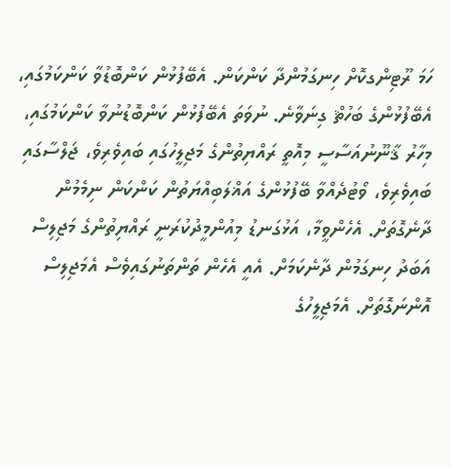ހަމަ ރޫޓިންގކޮށް ހިނގަމުންދާ ކަންކަން. އެބޭފުޅުން ކަންބޮޑުވާ ކަންކަމުގައި، އެބޭފުޅުންގެ ބަހުޘް ގިނަވާނެ. ނުވަތަ އެބޭފުޅުން ކަންބޮޑުނުވާ ކަންކަމުގައި، މިހާރު ޤާނޫނުއަސާސީ މިއޮތީ ރައްޔިތުންގެ މަޖިލީހުގައި ބައިވެރިވެ، ޖަލްސާގައި ބައިވެރިވެ، ވޯޓުދެއްވާ ބޭފުޅުންގެ އަޣްލަބިއްޔަތުން ކަންކަން ނިމެމުން ދާނެގޮތަށް. އެހެންވީމާ، އަޅުގަނޑު މިއުންމީދުކުރަނީ ރައްޔިތުންގެ މަޖިލިސް އަބަދު ހިނގަމުން ދާނެކަމަށް. އެއީ އެހެން ތަންތަނުގައިވެސް އެމަޖިލިސް އޮންނަގޮތަށް. އެމަޖިލީހުގެ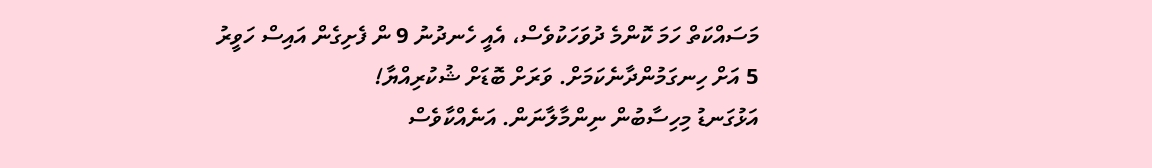މަސައްކަތް ހަމަ ކޮންމެ ދުވަހަކުވެސް، އެއީ ހެނދުނު 9 ން ފެށިގެން އައިސް ހަވީރު 5 އަށް ހިނގަމުންދާނެކަމަށް. ވަރަށް ބޮޑަށް ޝުކުރިއްޔާ!
އަޅުގަނޑު މިހިސާބުން ނިންމާލާނަން. އަނެއްކާވެސް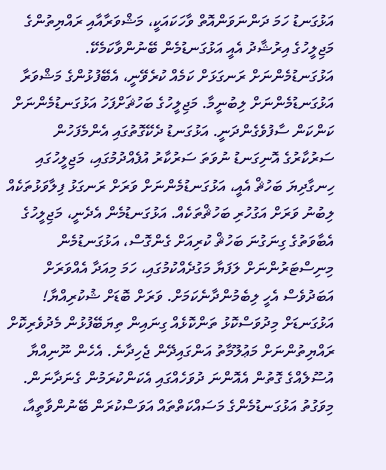އަޅުގަނޑު ހަމަ ދަންނަވަންއޮތް ވާހަކައަކީ، މަޝްވަރާއާއި ރައްޔިތުންގެ މަޖިލީހުގެ އިރުޝާދު އެއީ އަޅުގަނޑުމެން ބޭނުންވާކަމެކޭ. އަޅުގަނޑުމެންނަށް ރަނގަޅަށް ކަމެއް ކުރެވޭނީ، އެބޭފުޅުންގެ މަޝްވަރާ އަޅުގަނޑުމެންނަށް ލިބުނީމާ. މަޖިލީހުގެ ބަހުޘަށްފަހު އަޅުގަނޑުމެންނަށް ކަންކަން ސާފުވެގެންދަނީ. އަޅުގަނޑު ދެކޭގޮތުގައި އެންމެފަހުން ސަރުކާރުގެ އޮނިގަނޑު ނުވަތަ ސަރުކާރު އުފެއްދުމުގައި، މަޖިލީހުގައި ހިނގާދިޔަ ބަހުޘް އެއީ، އަޅުގަނޑުމެންނަށް ވަރަށް ރަނގަޅު ފިލާވަޅުތަކެއް ލިބުނު ވަރަށް އަގުހުރި ބަހުޘްތަކެއް. އަޅުގަނޑުމެން އެދެނީ، މަޖިލީހުގެ އެބާވަތުގެ ގިނަގުނަ ބަހުޘް ކުރިއަށް ގެންގޮސް، އަޅުގަނޑުމެން މިނިސްޓަރުންނަށް ލަފަޔާ މަގުދެއްކުމުގައި، ހަމަ މިއަދާ އެއްވަރަށް އަބަދުވެސް އެހީ ލިބެމުންދާނެކަމަށް. ވަރަށް ބޮޑަށް ޝުކުރިއްޔާ!
އަޅުގަނޑަށް މިދުވަސްކޮޅު ތަންކޮޅެއް ގިނައިން ތިޔަބޭފުޅުން މެދުވެރިކޮށް ރައްޔިތުންނަށް މަޢުލޫމާތު އަންގައިދޭން ޖެހިދާނެ. އެހެން ނޫނިއްޔާ އުސޫލެއްގެ ގޮތުން އެއޮންނަ ދުވަހެއްގައި އެކަންކުރަމުން ގެނަދާނަން. މިވަގުތު އަޅުގަނޑުމެންގެ މަސައްކަތްތައް އަވަސްކުރަން ބޭނުންވާތީއާ،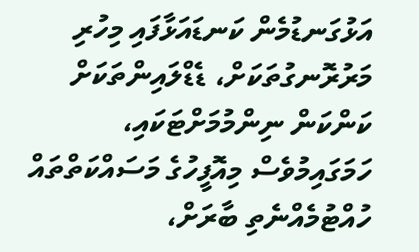އަޅުގަނޑުމެން ކަނޑައަޅާފައި މިހުރި މަރުރޮނގުތަކަށް، ޑެޑްލައިންތަކަށް ކަންކަން ނިންމުމަށްޓަކައި، ހަމަގައިމުވެސް މިއޮފީހުގެ މަސައްކަތްތައް ހުއްޓުމެއްނެތި ބާރަށް،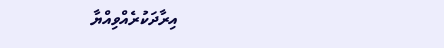އިރާދަކުރެއްވިއްޔާ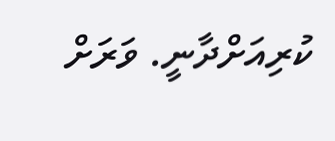ކުރިއަށްދާނީ. ވަރަށް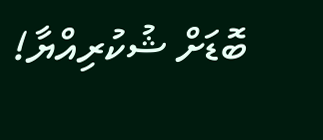ބޮޑަށް ޝުކުރިއްޔާ!